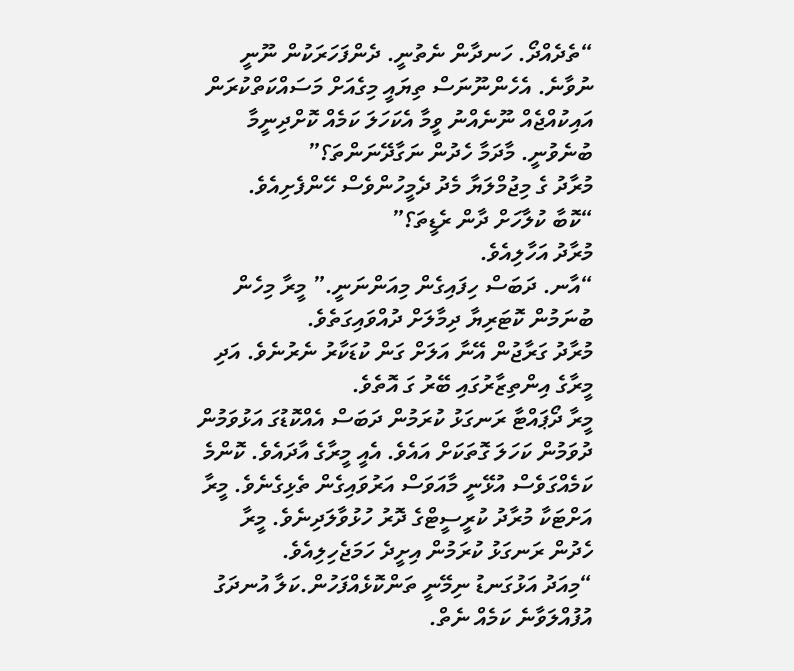“ތެދެއްދޯ. ހަނދާން ނެތުނީ. ދެންފަހަރަކުން ނޫނީ ނުވާނެ. އެހެންނޫނަސް ތިޔައީ މިގެއަށް މަސައްކަތްކުރަން އައިކުއްޖެއް ނޫނެއްނު ވީމާ އެކަހަލަ ކަމެއް ކޮށްދިނީމާ ބުނެވުނީ. މާދަމާ ހެދުން ނަގާދޭނަންތަ؟”
މުރާދު ގެ މިޖުމްލަޔާ މެދު ދެމީހުންވެސް ހޭންފެށިއެވެ.
“ކޮބާ ކުލާހަށް ދާން ރެޑީތަ؟”
މުރާދު އަހާލިއެވެ.
“އާނ. ދަބަސް ހިފައިގެން މިއަންނަނީ.” މީރާ މިހެން ބުނަމުން ކޮޓަރިޔާ ދިމާލަށް ދުއްވައިގަތެވެ.
މުރާދު ގަރާޖުން އޭނާ އަލަށް ގަން ކުޑަކާރު ނެރުނެވެ. އަދި މީރާގެ އިންތިޒާރުގައި ބޭރު ގަ އޮތެވެ.
މީރާ ދޯޕައްޓާ ރަނގަޅު ކުރަމުން ދަބަސް އެއްކޮޑުގަ އަޅުވަމުން ދުވަމުން ކަހަލަ ގޮތަކަށް އައެވެ. އެއީ މީރާގެ އާދައެވެ. ކޮންމެ ކަމެއްގަވެސް އުޅޭނީ މާއަވަސް އަރުވައިގެން ތެޅިގެނެވެ. މީރާ އަށްޓަކާ މުރާދު ކުރީސީޓްގެ ދޮރު ހުޅުވާލަދިނެވެ. މީރާ ހެދުން ރަނގަޅު ކުރަމުން އިށީދެ ހަމަޖެހިލިއެވެ.
“މިއަދު އަޅުގަނޑު ނިމޭނީ ތަންކޮޅެއްފަހުން.ކަލާ އުނދަގު އުފުއްލަވާނެ ކަމެއް ނެތް.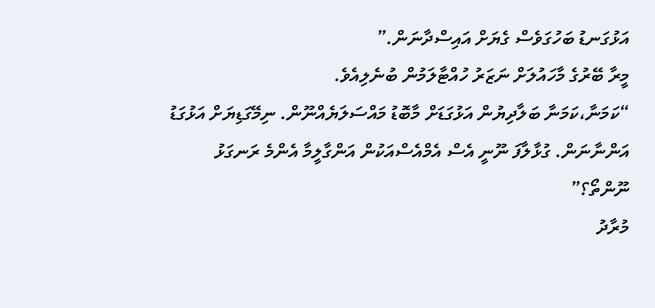އަޅުގަނޑު ބަހުގަވެސް ގެޔަށް އައިސްދާނަން.”
މީރާ ބޭރުގެ މާހައުލަށް ނަޒަރު ހުއްޓާލަމުން ބުނެލިއެވެ.
“ކަމަނާ،ކަމަނާ ބަލާދިޔުން އަޅުގަޑަށް މާބޮޑު މައްސަލަޔެއްނޫން. ނިމޭގަޑިޔަށް އަޅުގަޑު އަންނާނަން. ގުޅާލާފަ ނޫނީ އެސް އެމްއެސްއަކުން އަންގާލީމާ އެންމެ ރަނގަޅު ނޫންތޯ؟”
މުރާދު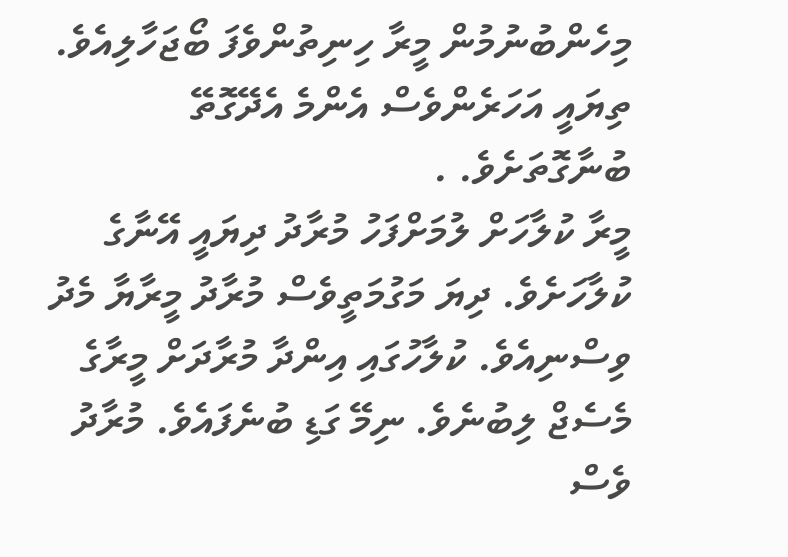މިހެންބުނުމުން މީރާ ހިނިތުންވެފަ ބޯޖަހާލިއެވެ. ތިޔައީ އަހަރެންވެސް އެންމެ އެދޭގޮތޭ ބުނާގޮތަށެވެ. .
މީރާ ކުލާހަށް ލުމަށްފަހު މުރާދު ދިޔައީ އޭނާގެ ކުލާހަށެވެ. ދިޔަ މަގުމަތީވެސް މުރާދު މީރާޔާ މެދު ވިސްނިއެވެ. ކުލާހުގައި އިންދާ މުރާދަށް މީރާގެ މެސެޖް ލިބުނެވެ. ނިމޭ ގަޑި ބުނެފައެވެ. މުރާދު ވެސް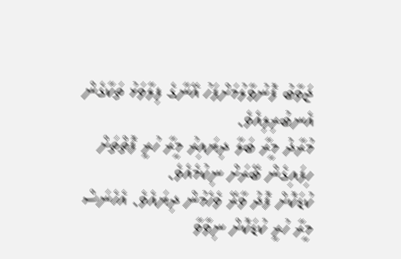ޖަވާބު ފޮނުވާލުމަށްފަހު އޭނާގެ ފިލާވަޅު ތަކާގެން އެނބުރިލިއެވެ.
މުރާދު މީރާ ބަލާ ދިޔައިރު މީރާ ހުރީ ފޮތްތަށް ހިފައިގެން ބޭރަށް ނިކުމެއެވެ.
ކުޑަކޮށް ފޮދު ވާރޭ ވެހެމުން ދިޔައެވެ. އެހެނަސް މީރާ ހުރީ ކުޑަކޮށް ނިވާވާ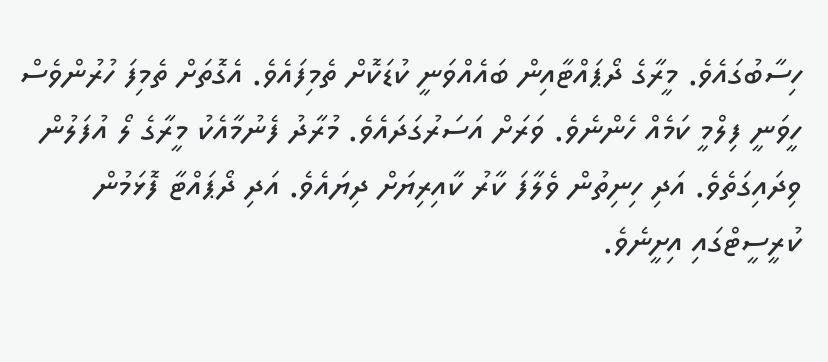ހިސާބުގައެވެ. މީރާގެ ދޯޕައްޓާއިން ބައެއްވަނީ ކުޑަކޮށް ތެމިފައެވެ. އެގޮތަށް ތެމިފަ ހުރުންވެސް ހީވަނީ ފިލްމީ ކަމެއް ހެންނެވެ. ވަރަށް އަސަރުގަދައެވެ. މުރާދު ފެނުމާއެކު މީރާގެ ލޯ އުފަލުން ވިދައިގަތެވެ. އަދި ހިނިތުން ވެލާފަ ކާރު ކާއިރިޔަށް ދިޔައެވެ. އަދި ދޯޕައްޓާ ފޮޅަމުން ކުރީސީޓްގައި އިށީނެވެ.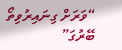“ވަރަށް ގިނައިރުވިތޯ ބޭރުގަ”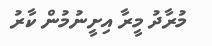މުރާދު މީރާ އިށީނުމުން ކާރު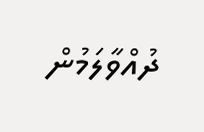ދުއްވާލަމުން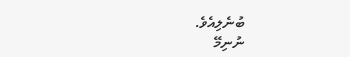ބުނެލިއެވެ.
ނުނިމޭ